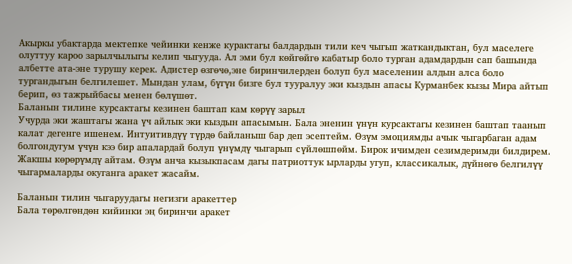Акыркы убактарда мектепке чейинки кенже курактагы балдардын тили кеч чыгып жаткандыктан, бул маселеге олуттуу кароо зарылчылыгы келип чыгууда. Ал эми бул көйгөйгө кабатыр боло турган адамдардын сап башында албетте ата-эне турушу керек. Адистер өзгөчө,эне биринчилерден болуп бул маселенин алдын алса боло тургандыгын белгилешет. Мындан улам, бүгүн бизге бул тууралуу эки кыздын апасы Курманбек кызы Мира айтып берип, өз тажрыйбасы менен бөлүшөт.
Баланын тилине курсактагы кезинен баштап кам көрүү зарыл
Учурда эки жаштагы жана үч айлык эки кыздын апасымын. Бала эненин үнүн курсактагы кезинен баштап таанып калат дегенге ишенем. Интуитивдүү түрдө байланыш бар деп эсептейм. Өзүм эмоциямды ачык чыгарбаган адам болгондугум үчүн кээ бир апалардай болуп үнүмдү чыгарып сүйлөшпөйм. Бирок ичимден сезимдеримди билдирем. Жакшы көрөрүмдү айтам. Өзүм анча кызыкпасам дагы патриоттук ырларды угуп, классикалык, дүйнөгө белгилүү чыгармаларды окуганга аракет жасайм.

Баланын тилин чыгаруудагы негизги аракеттер
Бала төрөлгөндөн кийинки эң биринчи аракет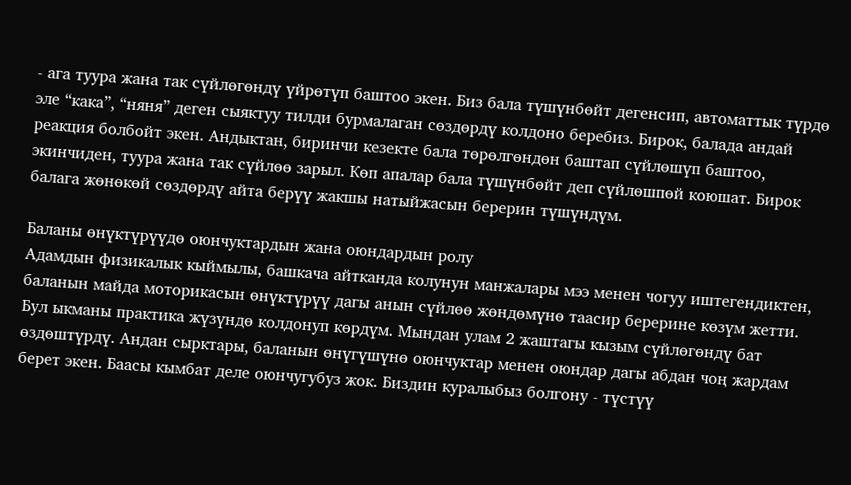- ага туура жана так сүйлөгөндү үйрөтүп баштоо экен. Биз бала түшүнбөйт дегенсип, автоматтык түрдө эле “кака”, “няня” деген сыяктуу тилди бурмалаган сөздөрдү колдоно беребиз. Бирок, балада андай реакция болбойт экен. Андыктан, биринчи кезекте бала төрөлгөндөн баштап сүйлөшүп баштоо, экинчиден, туура жана так сүйлөө зарыл. Көп апалар бала түшүнбөйт деп сүйлөшпөй коюшат. Бирок балага жөнөкөй сөздөрдү айта берүү жакшы натыйжасын берерин түшүндүм.

Баланы өнүктүрүүдө оюнчуктардын жана оюндардын ролу
Адамдын физикалык кыймылы, башкача айтканда колунун манжалары мээ менен чогуу иштегендиктен, баланын майда моторикасын өнүктүрүү дагы анын сүйлөө жөндөмүнө таасир берерине көзүм жетти. Бул ыкманы практика жүзүндө колдонуп көрдүм. Мындан улам 2 жаштагы кызым сүйлөгөндү бат өздөштүрдү. Андан сырктары, баланын өнүгүшүнө оюнчуктар менен оюндар дагы абдан чоң жардам берет экен. Баасы кымбат деле оюнчугубуз жок. Биздин куралыбыз болгону - түстүү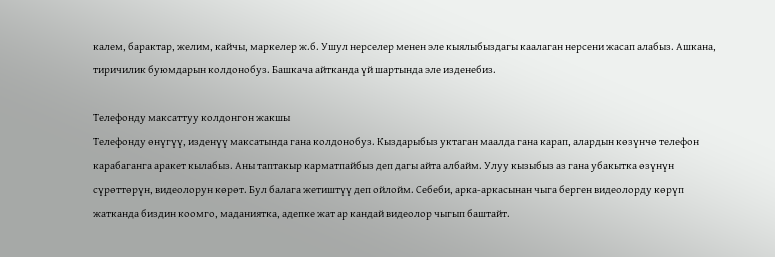калем, барактар, желим, кайчы, маркелер ж.б. Ушул нерселер менен эле кыялыбыздагы каалаган нерсени жасап алабыз. Ашкана, тиричилик буюмдарын колдонобуз. Башкача айтканда үй шартында эле изденебиз.

Телефонду максаттуу колдонгон жакшы
Телефонду өнүгүү, изденүү максатында гана колдонобуз. Кыздарыбыз уктаган маалда гана карап, алардын көзүнчө телефон карабаганга аракет кылабыз. Аны таптакыр карматпайбыз деп дагы айта албайм. Улуу кызыбыз аз гана убакытка өзүнүн сүрөттөрүн, видеолорун көрөт. Бул балага жетиштүү деп ойлойм. Себеби, арка-аркасынан чыга берген видеолорду көрүп жатканда биздин коомго, маданиятка, адепке жат ар кандай видеолор чыгып баштайт.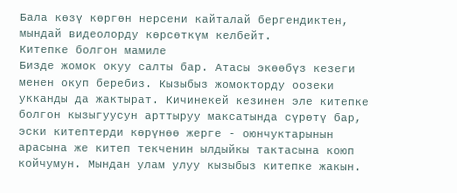Бала көзү көргөн нерсени кайталай бергендиктен, мындай видеолорду көрсөткүм келбейт.
Китепке болгон мамиле
Бизде жомок окуу салты бар. Атасы экөөбүз кезеги менен окуп беребиз. Кызыбыз жомокторду оозеки укканды да жактырат. Кичинекей кезинен эле китепке болгон кызыгуусун арттыруу максатында сүрөтү бар, эски китептерди көрүнөө жерге - оюнчуктарынын арасына же китеп текченин ылдыйкы тактасына коюп койчумун. Мындан улам улуу кызыбыз китепке жакын.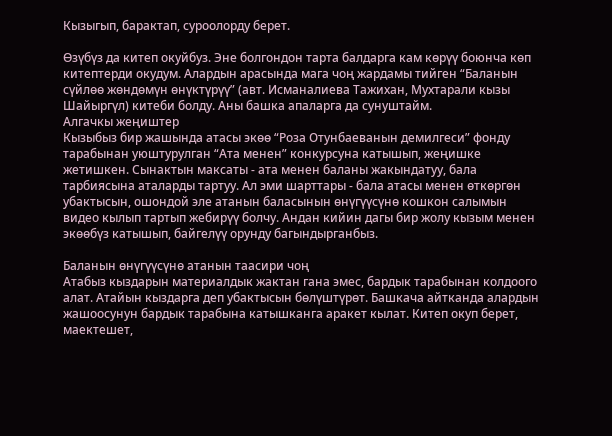Кызыгып, барактап, суроолорду берет.

Өзүбүз да китеп окуйбуз. Эне болгондон тарта балдарга кам көрүү боюнча көп китептерди окудум. Алардын арасында мага чоң жардамы тийген “Баланын сүйлөө жөндөмүн өнүктүрүү” (авт. Исманалиева Тажихан, Мухтарали кызы Шайыргүл) китеби болду. Аны башка апаларга да сунуштайм.
Алгачкы жеңиштер
Кызыбыз бир жашында атасы экөө “Роза Отунбаеванын демилгеси” фонду тарабынан уюштурулган “Ата менен” конкурсуна катышып, жеңишке жетишкен. Сынактын максаты - ата менен баланы жакындатуу, бала тарбиясына аталарды тартуу. Ал эми шарттары - бала атасы менен өткөргөн убактысын, ошондой эле атанын баласынын өнүгүүсүнө кошкон салымын видео кылып тартып жебирүү болчу. Андан кийин дагы бир жолу кызым менен экөөбүз катышып, байгелүү орунду багындырганбыз.

Баланын өнүгүүсүнө атанын таасири чоң
Атабыз кыздарын материалдык жактан гана эмес, бардык тарабынан колдоого алат. Атайын кыздарга деп убактысын бөлүштүрөт. Башкача айтканда алардын жашоосунун бардык тарабына катышканга аракет кылат. Китеп окуп берет, маектешет,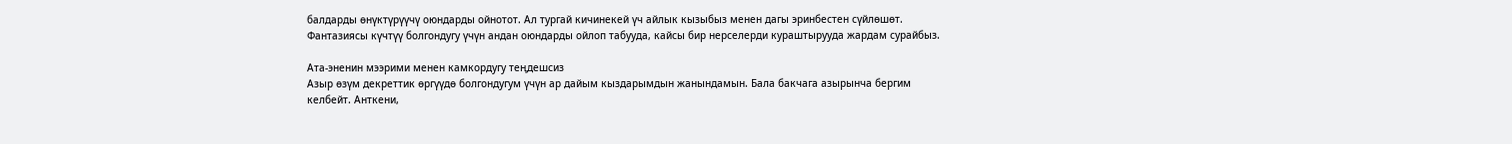балдарды өнүктүрүүчү оюндарды ойнотот. Ал тургай кичинекей үч айлык кызыбыз менен дагы эринбестен сүйлөшөт. Фантазиясы күчтүү болгондугу үчүн андан оюндарды ойлоп табууда, кайсы бир нерселерди кураштырууда жардам сурайбыз.

Ата-эненин мээрими менен камкордугу теңдешсиз
Азыр өзүм декреттик өргүүдө болгондугум үчүн ар дайым кыздарымдын жанындамын. Бала бакчага азырынча бергим келбейт. Анткени,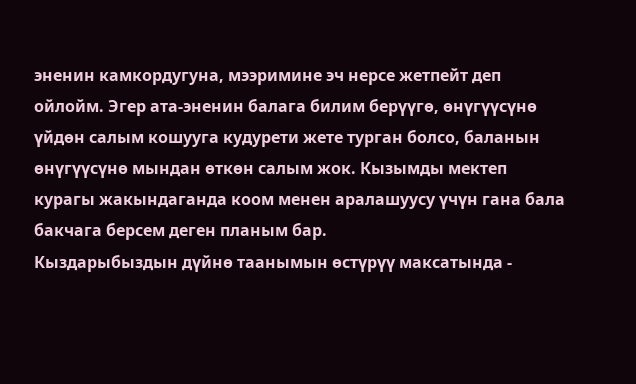эненин камкордугуна, мээримине эч нерсе жетпейт деп ойлойм. Эгер ата-эненин балага билим берүүгө, өнүгүүсүнө үйдөн салым кошууга кудурети жете турган болсо, баланын өнүгүүсүнө мындан өткөн салым жок. Кызымды мектеп курагы жакындаганда коом менен аралашуусу үчүн гана бала бакчага берсем деген планым бар.
Кыздарыбыздын дүйнө таанымын өстүрүү максатында -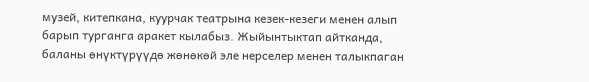музей, китепкана, куурчак театрына кезек-кезеги менен алып барып турганга аракет кылабыз. Жыйынтыктап айтканда, баланы өнүктүрүүдө жөнөкөй эле нерселер менен талыкпаган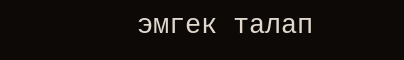эмгек талап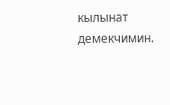кылынат демекчимин.